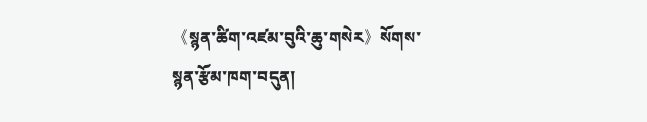《སྙན་ཚིག་འཛམ་བུའི་ཆུ་གསེར》སོགས་སྙན་རྩོམ་ཁག་བདུན།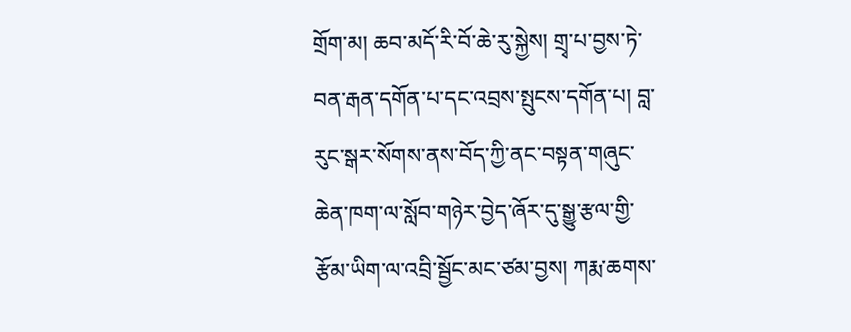གྲོག་མ། ཆབ་མདོ་རི་བོ་ཆེ་རུ་སྐྱེས། གྲྭ་པ་བྱས་ཏེ་བན་རྒན་དགོན་པ་དང་འབྲས་སྤུངས་དགོན་པ། བླ་རུང་སྒར་སོགས་ནས་བོད་ཀྱི་ནང་བསྟན་གཞུང་ཆེན་ཁག་ལ་སློབ་གཉེར་བྱེད་ཞོར་དུ་སྒྱུ་རྩལ་གྱི་རྩོམ་ཡིག་ལ་འབྲི་སྦྱོང་མང་ཙམ་བྱས། ཀརྨ་ཆགས་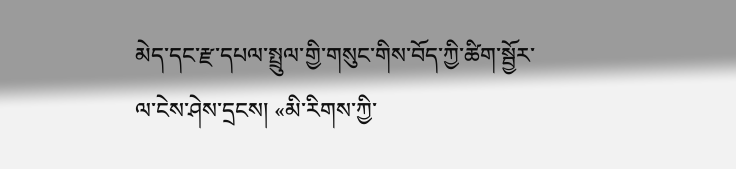མེད་དང་རྫ་དཔལ་སྤྲུལ་གྱི་གསུང་གིས་བོད་ཀྱི་ཚིག་སྦྱོར་ལ་ངེས་ཤེས་དྲངས། «མི་རིགས་ཀྱི་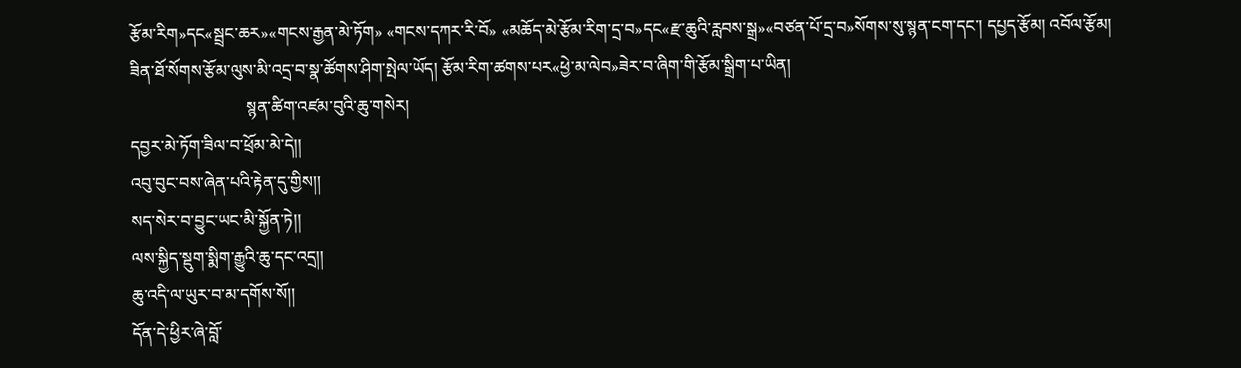རྩོམ་རིག»དང«སྦྲང་ཆར»«གངས་རྒྱན་མེ་ཏོག» «གངས་དཀར་རི་བོ» «མཆོད་མེ་རྩོམ་རིག་དྲ་བ»དང«རྫ་ཆུའི་རླབས་སྒྲ»«བཙན་པོ་དྲ་བ»སོགས་སུ་སྙན་ངག་དང་། དཔྱད་རྩོམ། འབོལ་རྩོམ། ཟིན་ཐོ་སོགས་རྩོམ་ལུས་མི་འདྲ་བ་སྣ་ཚོགས་ཤིག་སྤེལ་ཡོད། རྩོམ་རིག་ཚགས་པར«ཕྱེ་མ་ལེབ»ཟེར་བ་ཞིག་གི་རྩོམ་སྒྲིག་པ་ཡིན།
                            སྙན་ཚིག་འཛམ་བུའི་ཆུ་གསེར།
དབྱར་མེ་ཏོག་ཟིལ་བ་ཕྲོམ་མེ་དེ།།
འབུ་བུང་བས་ཞེན་པའི་རྟེན་དུ་གྱིས།།
སད་སེར་བ་བྱུང་ཡང་མི་སྐྱོན་ཏེ།།
ལས་སྐྱིད་སྡུག་སྨིག་རྒྱུའི་ཆུ་དང་འདྲ།།
ཆུ་འདི་ལ་ཡུར་བ་མ་དགོས་སོ།།
དོན་དེ་ཕྱིར་ཞེ་བློ་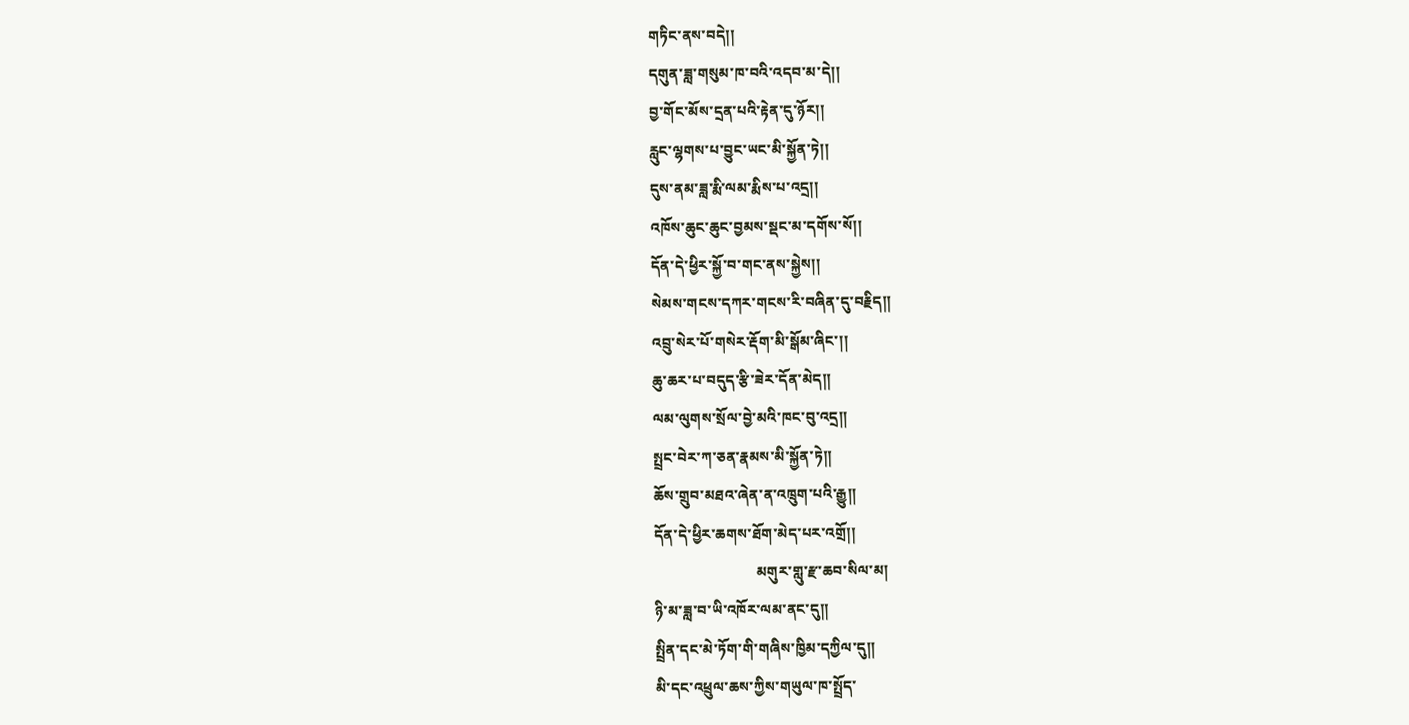གཏིང་ནས་བདེ།།
དགུན་ཟླ་གསུམ་ཁ་བའི་འདབ་མ་དེ།།
བྱ་གོང་མོས་དྲན་པའི་རྟེན་དུ་ཉོར།།
རླུང་ལྷགས་པ་བྱུང་ཡང་མི་སྐྱོན་ཏེ།།
དུས་ནམ་ཟླ་རྨི་ལམ་རྨིས་པ་འདྲ།།
འཁོས་ཆུང་ཆུང་བྱམས་སྡང་མ་དགོས་སོ།།
དོན་དེ་ཕྱིར་སྐྱོ་བ་གང་ནས་སྐྱེས།།
སེམས་གངས་དཀར་གངས་རི་བཞིན་དུ་བརྗིད།།
འབྲུ་སེར་པོ་གསེར་རྡོག་མི་སྒོམ་ཞིང་།།
ཆུ་ཆར་པ་བདུད་རྩི་ཟེར་དོན་མེད།།
ལམ་ལུགས་སྲོལ་བྱེ་མའི་ཁང་བུ་འདྲ།།
སྤྲང་བེར་ཀ་ཅན་རྣམས་མི་སྐྱོན་ཏེ།།
ཆོས་གྲུབ་མཐའ་ཞེན་ན་འཁྲུག་པའི་རྒྱུ།།
དོན་དེ་ཕྱིར་ཆགས་ཐོག་མེད་པར་འགྲོ།།
                            མགུར་གླུ་རྫ་ཆབ་སིལ་མ།
ཉི་མ་ཟླ་བ་ཡི་འཁོར་ལམ་ནང་དུ།།
སྤྲིན་དང་མེ་ཏོག་གི་གཞིས་ཁྱིམ་དཀྱིལ་དུ།།
མི་དང་འཕྲུལ་ཆས་ཀྱིས་གཡུལ་ཁ་སྤྲོད་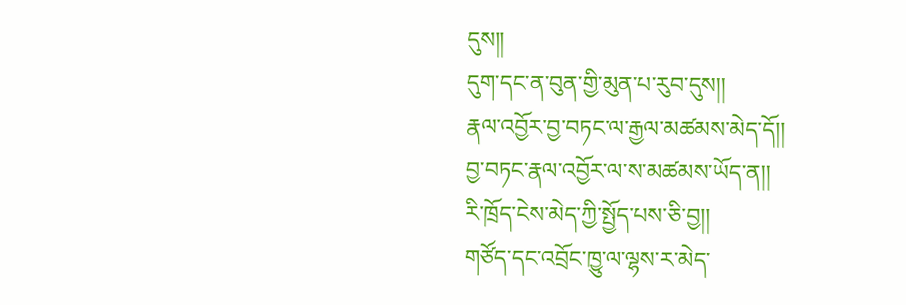དུས།།
དུག་དང་ན་བུན་གྱི་མུན་པ་རུབ་དུས།།
རྣལ་འབྱོར་བྱ་བཏང་ལ་རྒྱལ་མཚམས་མེད་དོ།།
བྱ་བཏང་རྣལ་འབྱོར་ལ་ས་མཚམས་ཡོད་ན།།
རི་ཁྲོད་ངེས་མེད་ཀྱི་སྤྱོད་པས་ཅི་བྱ།།
གཙོད་དང་འབྲོང་ཁྱུ་ལ་ལྷས་ར་མེད་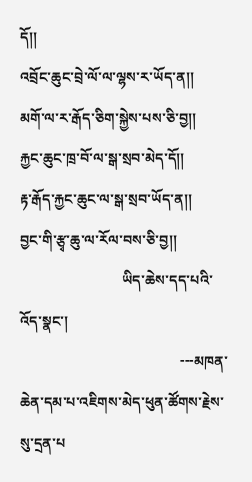དོ།།
འབྲོང་ཆུང་བྲེ་ལོ་ལ་ལྷས་ར་ཡོད་ན།།
མགོ་ལ་ར་རྒོད་ཅིག་སྐྱེས་པས་ཅི་བྱ།།
རྐྱང་ཆུང་ཁྲ་བོ་ལ་སྒ་སྲབ་མེད་དོ།།
རྟ་རྒོད་རྐྱང་ཆུང་ལ་སྒ་སྲབ་ཡོད་ན།།
བྱང་གི་རྩྭ་ཆུ་ལ་རོལ་བས་ཅི་བྱ།།
                            ཡིད་ཆེས་དད་པའི་འོད་སྣང་།
                                            ---མཁན་ཆེན་དམ་པ་འཇིགས་མེད་ཕུན་ཚོགས་རྗེས་སུ་དྲན་པ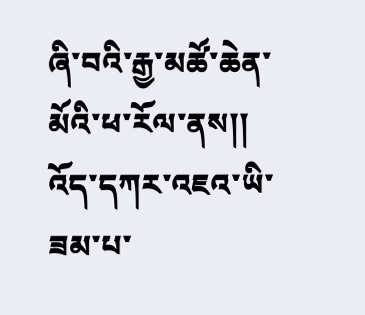ཞི་བའི་རྒྱ་མཚོ་ཆེན་མོའི་ཕ་རོལ་ནས།།
འོད་དཀར་འཇའ་ཡི་ཟམ་པ་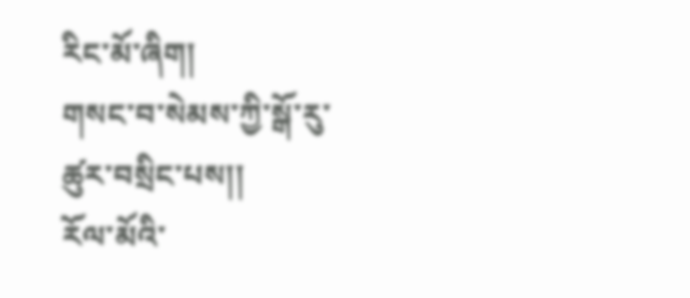རིང་མོ་ཞིག།
གསང་བ་སེམས་ཀྱི་སྒོ་རུ་ཚུར་བསྲིང་པས།།
རོལ་མོའི་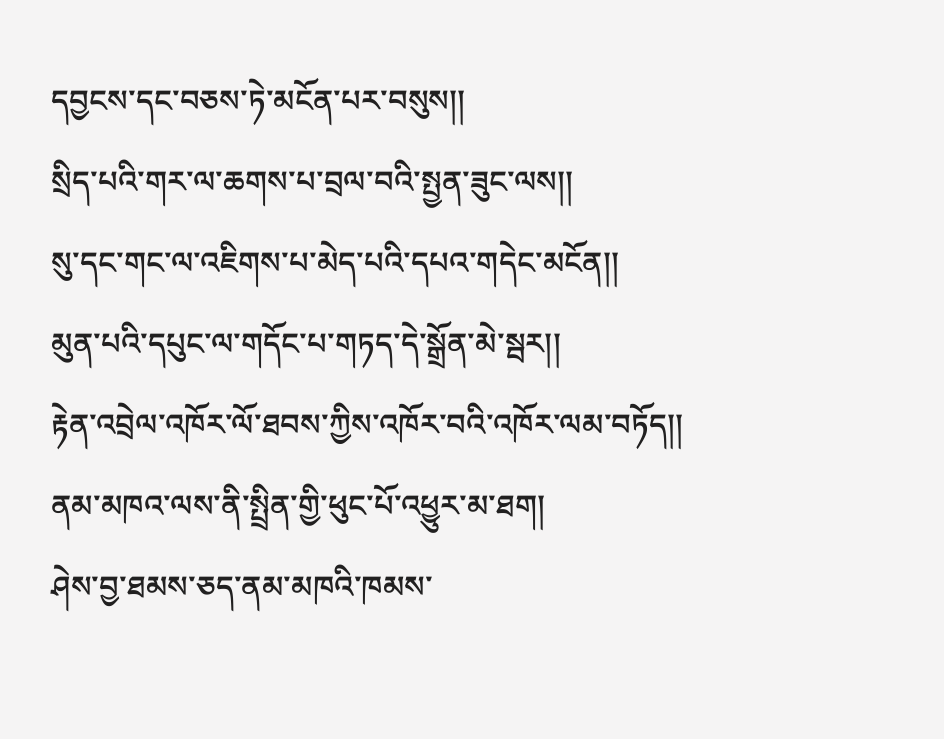དབྱངས་དང་བཅས་ཏེ་མངོན་པར་བསུས།།
སྲིད་པའི་གར་ལ་ཆགས་པ་བྲལ་བའི་སྤྱན་ཟུང་ལས།།
སུ་དང་གང་ལ་འཇིགས་པ་མེད་པའི་དཔའ་གདེང་མངོན།།
མུན་པའི་དཔུང་ལ་གདོང་པ་གཏད་དེ་སྒྲོན་མེ་སྦར།།
རྟེན་འབྲེལ་འཁོར་ལོ་ཐབས་ཀྱིས་འཁོར་བའི་འཁོར་ལམ་བཏོད།།
ནམ་མཁའ་ལས་ནི་སྤྲིན་གྱི་ཕུང་པོ་འཕྱུར་མ་ཐག།
ཤེས་བྱ་ཐམས་ཅད་ནམ་མཁའི་ཁམས་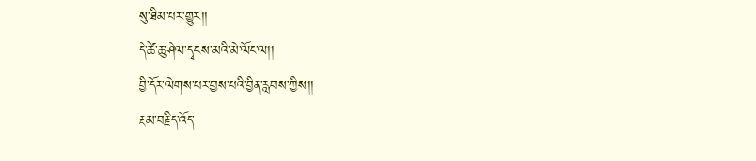སུ་ཐིམ་པར་གྱུར།།
དེ་ཚེ་ཆུ་ཤེལ་དྭངས་མའི་མེ་ལོང་ལ།།
བྱི་དོར་ལེགས་པར་བྱས་པའི་བྱིན་རླབས་ཀྱིས།།
རྔམ་བརྗིད་འོད་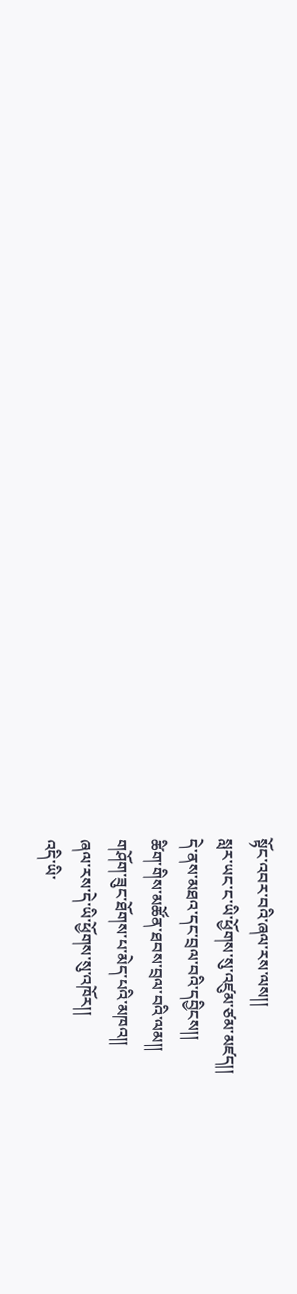སྟོང་འབར་བའི་ཞལ་རས་ལས།།
སླར་ཡང་ང་ཡི་ཕྱོགས་སུ་འཛུམ་ཙམ་མཛད།།
དེ་ནས་མཐའ་དང་བྲལ་བའི་དབྱིངས།།
ཚིག་གིས་མཚོན་ཐབས་བྲལ་བའི་ལམ།།
གཤོག་ཟུང་ཐོགས་པ་མེད་པའི་མཁའ།།
ཞལ་རས་དེ་ཡི་ཕྱོགས་སུ་འཁོར།།
འདི་ཡི་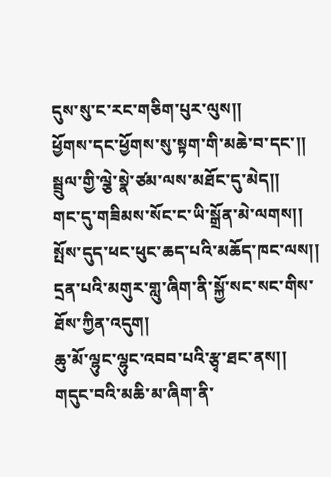དུས་སུ་ང་རང་གཅིག་པུར་ལུས།།
ཕྱོགས་དང་ཕྱོགས་སུ་སྟག་གི་མཆེ་བ་དང་།།
སྦྲུལ་གྱི་ལྕེ་སྣེ་ཙམ་ལས་མཐོང་དུ་མེད།།
གང་དུ་གཟིམས་སོང་ང་ཡི་སྒྲོན་མེ་ལགས།།
སྤོས་དུད་ཕང་ཕུང་ཆད་པའི་མཆོད་ཁང་ལས།།
དྲན་པའི་མགུར་གླུ་ཞིག་ནི་སྐྱོ་སང་སང་གིས་ཐོས་ཀྱིན་འདུག།
ཆུ་མོ་ལྷུང་ལྷུང་འབབ་པའི་རྩྭ་ཐང་ནས།།
གདུང་བའི་མཆི་མ་ཞིག་ནི་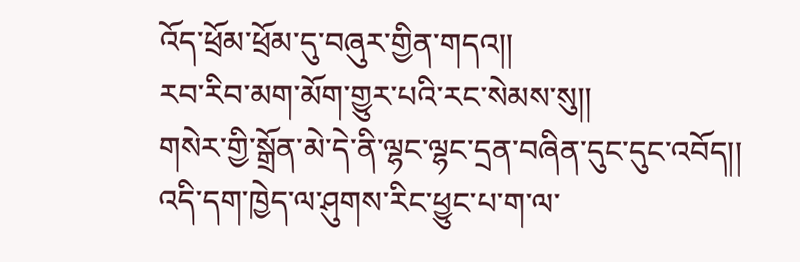འོད་ཕྲོམ་ཕྲོམ་དུ་བཞུར་གྱིན་གདའ།།
རབ་རིབ་མག་མོག་གྱུར་པའི་རང་སེམས་སུ།།
གསེར་གྱི་སྒྲོན་མེ་དེ་ནི་ལྷང་ལྷང་དྲན་བཞིན་དུང་དུང་འབོད།།
འདི་དག་ཁྱེད་ལ་ཤུགས་རིང་ཕྱུང་པ་ག་ལ་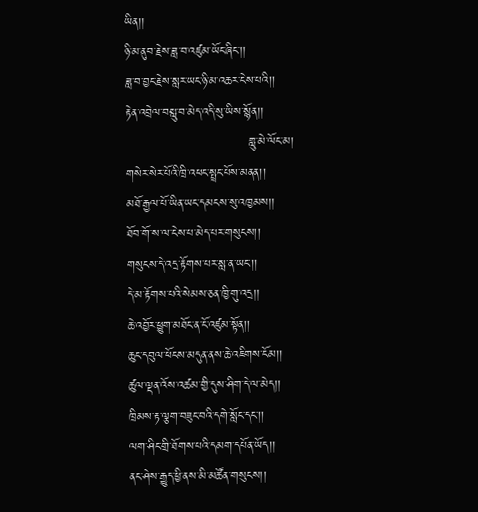ཡིན།།
ཉི་མ་ནུབ་རྗེས་ཟླ་བ་འཛུམ་ཡོང་ཞིང་།།
ཟླ་བ་བྱང་རྗེས་སླར་ཡང་ཉི་མ་འཆར་ངེས་པའི།།
རྟེན་འབྲེལ་བསླུ་བ་མེད་འདི་སུ་ཡིས་སྙོན།།
                              གླུ་མེ་ལོང་མ།
གསེར་སེར་པོའི་ཁྲི་འཕང་སྤྲང་པོས་མནན།།
མཐོ་རྒྱལ་པོ་ཡིན་ཡང་དམངས་སུ་འཁྱམས།།
ཐོབ་གོ་ས་ལ་ངེས་པ་མེད་པར་གསུངས།།
གསུངས་དེ་འདྲ་རྟོགས་པར་སླ་ན་ཡང་།།
དེ་མ་རྟོགས་པའི་སེམས་ཅན་ཁྱི་གུ་འདྲ།།
ཆེ་འབྱོར་ཕྱུག་མཐོང་ན་ངོ་འཛུམ་སྟོན།།
ཆུང་དབུལ་ཕོངས་མདུན་ནས་ཆེ་འཇིགས་ངོམ།།
ཚུལ་ལྡན་འོས་འཚམ་གྱི་དུས་ཤིག་དེ་ལ་མེད།།
ཁྲིམས་རྟ་ལྕག་བཟུང་བའི་དགེ་སློང་དང་།།
ལག་ཤིང་གྲི་ཐོགས་པའི་དམག་དཔོན་ཡོད།།
ནང་ཤེས་རྒྱུད་ཕྱི་ནས་མི་མཚོན་གསུངས།།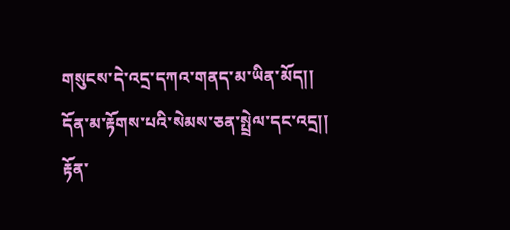གསུངས་དེ་འདྲ་དཀའ་གནད་མ་ཡིན་མོད།།
དོན་མ་རྟོགས་པའི་སེམས་ཅན་སྤྲེལ་དང་འདྲ།།
རྟོན་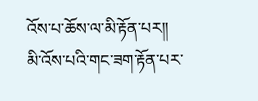འོས་པ་ཆོས་ལ་མི་རྟོན་པར།།
མི་འོས་པའི་གང་ཟག་རྟོན་པར་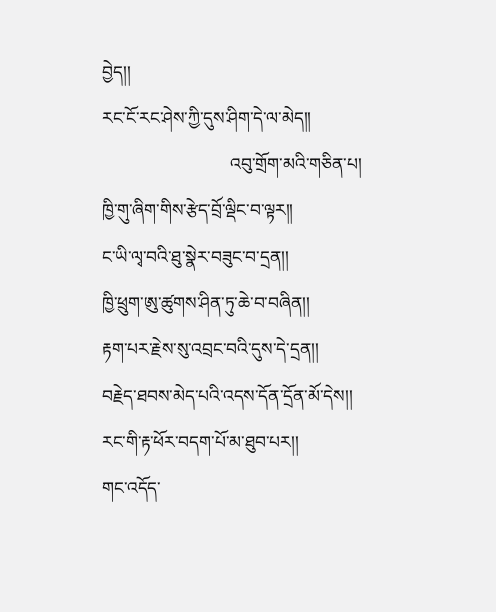བྱེད།།
རང་ངོ་རང་ཤེས་ཀྱི་དུས་ཤིག་དེ་ལ་མེད།།
                             འབུ་གྲོག་མའི་གཅིན་པ།
ཁྱི་གུ་ཞིག་གིས་རྩེད་བྲོ་ལྡིང་བ་ལྟར།།
ང་ཡི་ལྭ་བའི་ཐུ་སྣེར་བཟུང་བ་དྲན།།
ཁྱི་ཕྲུག་ཨུ་ཚུགས་ཤིན་ཏུ་ཆེ་བ་བཞིན།།
རྟག་པར་རྗེས་སུ་འབྲང་བའི་དུས་དེ་དྲན།།
བརྗེད་ཐབས་མེད་པའི་འདས་དོན་དྲོན་མོ་དེས།།
རང་གི་རྟ་ཕོར་བདག་པོ་མ་ཐུབ་པར།།
གང་འདོད་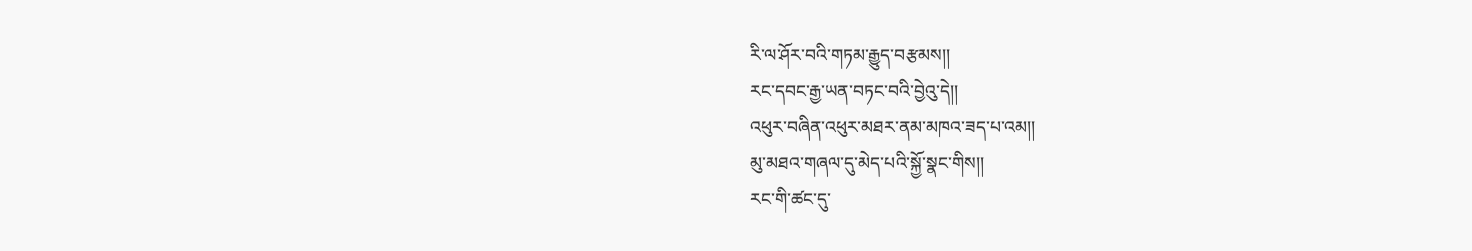རི་ལ་ཤོར་བའི་གཏམ་རྒྱུད་བརྩམས།།
རང་དབང་རྒྱ་ཡན་བཏང་བའི་བྱེའུ་དེ།།
འཕུར་བཞིན་འཕུར་མཐར་ནམ་མཁའ་ཟད་པ་འམ།།
མུ་མཐའ་གཞལ་དུ་མེད་པའི་སྐྱོ་སྣང་གིས།།
རང་གི་ཚང་དུ་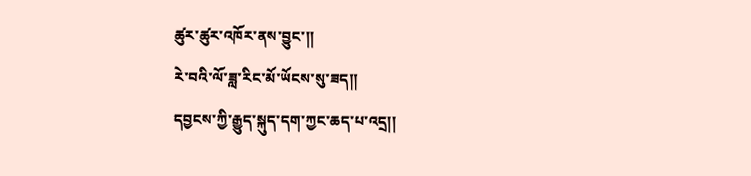ཚུར་ཚུར་འཁོར་ནས་བྱུང་།།
རེ་བའི་ལོ་ཟླ་རིང་མོ་ཡོངས་སུ་ཟད།།
དབྱངས་ཀྱི་རྒྱུད་སྐུད་དག་ཀྱང་ཆད་པ་འདྲ།།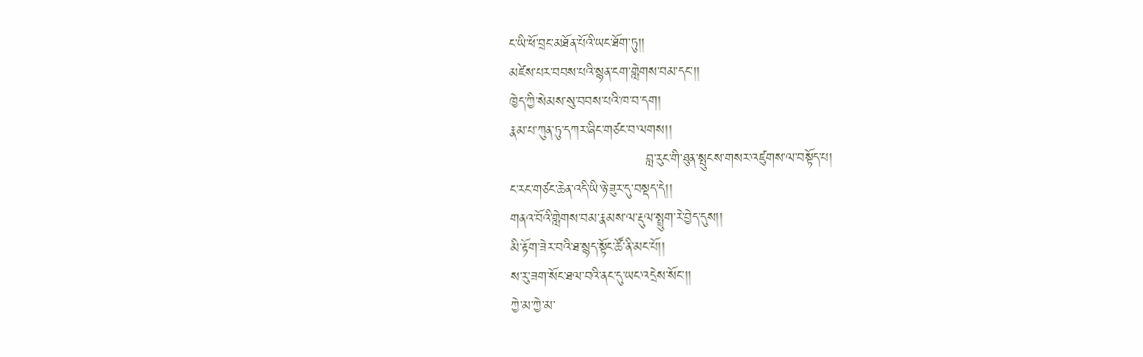ང་ཡི་ཕོ་བྲང་མཐོན་པོའི་ཡང་ཐོག་ཏུ།།
མཛེས་པར་བབས་པའི་སྙན་ངག་གླེགས་བམ་དང་།།
ཁྱེད་ཀྱི་སེམས་སུ་བབས་པའི་ཁ་བ་དག།
རྣམ་པ་ཀུན་ཏུ་དཀར་ཞིང་གཙང་བ་ལགས།།
                             བླ་རུང་གི་ཐུན་སྤུངས་གསར་འཛུགས་ལ་བསྟོད་པ།
ང་རང་གཙང་ཆེན་འདི་ཡི་ཉེ་ཟུར་དུ་བསྡད་དེ།།
གནའ་བོའི་གླེགས་བམ་རྣམས་ལ་རྡུལ་སྤྲུག་རེ་བྱེད་དུས།།
མི་རྟོག་ཟེར་བའི་ཐ་སྙད་སྟོང་ཚོ་ནི་མང་པོ།།
ས་རུ་ཟག་སོང་ཐལ་བའི་ནང་དུ་ཡང་འདྲེས་སོང་།།
ཀྱེ་མ་ཀྱེ་མ་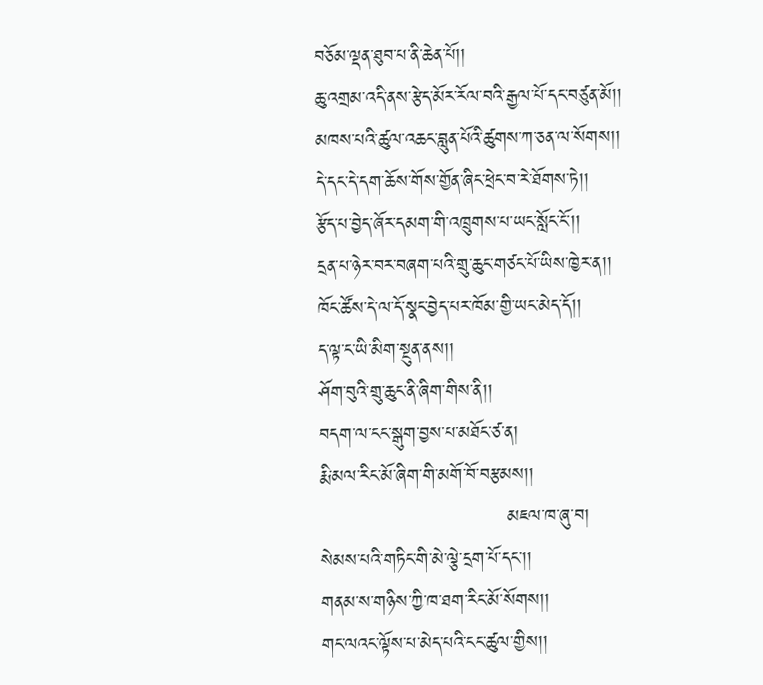བཅོམ་ལྡན་ཐུབ་པ་ནི་ཆེན་པོ།།
ཆུ་འགྲམ་འདི་ནས་རྩེད་མོར་རོལ་བའི་རྒྱལ་པོ་དང་བཙུན་མོ།།
མཁས་པའི་ཚུལ་འཆང་བླུན་པོའི་ཚུགས་ཀ་ཅན་ལ་སོགས།།
དེ་དང་དེ་དག་ཆོས་གོས་གྱོན་ཞིང་ཕྲེང་བ་རེ་ཐོགས་ཏེ།།
རྩོད་པ་བྱེད་ཞོར་དམག་གི་འཁྲུགས་པ་ཡང་སློང་ངོ་།།
དྲན་པ་ཉེར་བར་བཞག་པའི་གྲུ་ཆུང་གཙང་པོ་ཡིས་ཁྱེར་ན།།
ཁོང་ཚོས་དེ་ལ་དོ་སྣང་བྱེད་པར་ཁོམ་གྱི་ཡང་མེད་དོ།།
ད་ལྟ་ང་ཡི་མིག་སྔུན་ནས།།
ཤོག་བུའི་གྲུ་ཆུང་ནི་ཞིག་གིས་ནི།།
བདག་ལ་ངང་སྒུག་བྱས་པ་མཐོང་ཙ་ན།
རྨི་མལ་རིང་མོ་ཞིག་གི་མགོ་བོ་བརྩམས།།
                             མཇལ་ཁ་ཞུ་བ།
སེམས་པའི་གཏིང་གི་མེ་ལྕེ་དྲག་པོ་དང་།།
གནམ་ས་གཉིས་ཀྱི་ཁ་ཐག་རིང་མོ་སོགས།།
གང་ལའང་ལྟོས་པ་མེད་པའི་ངང་ཚུལ་གྱིས།།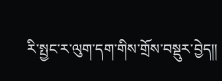རི་སྤྱང་ར་ལུག་དག་གིས་གྲོས་བསྡུར་བྱེད།།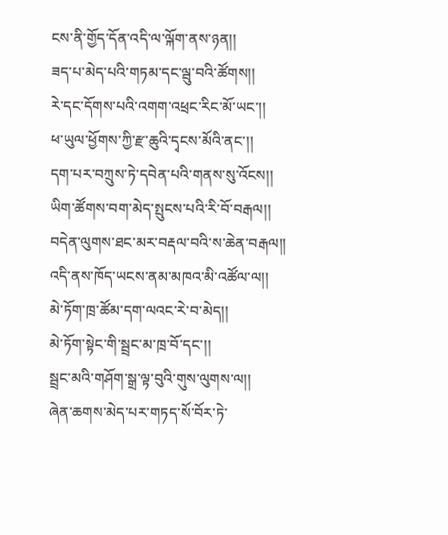ངས་ནི་གྱོད་དོན་འདི་ལ་ལྐོག་ནས་ཉན།།
ཟད་པ་མེད་པའི་གཏམ་དང་ལྦུ་བའི་ཚོགས།།
རེ་དང་དོགས་པའི་འགག་འཕྲང་རིང་མོ་ཡང་།།
ཕ་ཡུལ་ཕྱོགས་ཀྱི་རྫ་ཆུའི་དྭངས་མོའི་ནང་།།
དག་པར་བཀྲུས་ཏེ་དབེན་པའི་གནས་སུ་འོངས།།
ཡིག་ཚོགས་བག་མེད་སྤུངས་པའི་རི་བོ་བརྒལ།།
བདེན་ལུགས་ཐང་མར་བརྡལ་བའི་ས་ཆེན་བརྒལ།།
འདི་ནས་ཁོད་ཡངས་ནམ་མཁའ་མི་འཚོལ་ལ།།
མེ་ཏོག་ཁྲ་ཚོམ་དག་ལའང་རེ་བ་མེད།།
མེ་ཏོག་སྟེང་གི་སྦྲང་མ་ཁྲ་བོ་དང་།།
སྦྲང་མའི་གཤོག་སྒྲ་ལྟ་བུའི་གུས་ལུགས་ལ།།
ཞེན་ཆགས་མེད་པར་གཏད་སོ་བོར་ཏེ་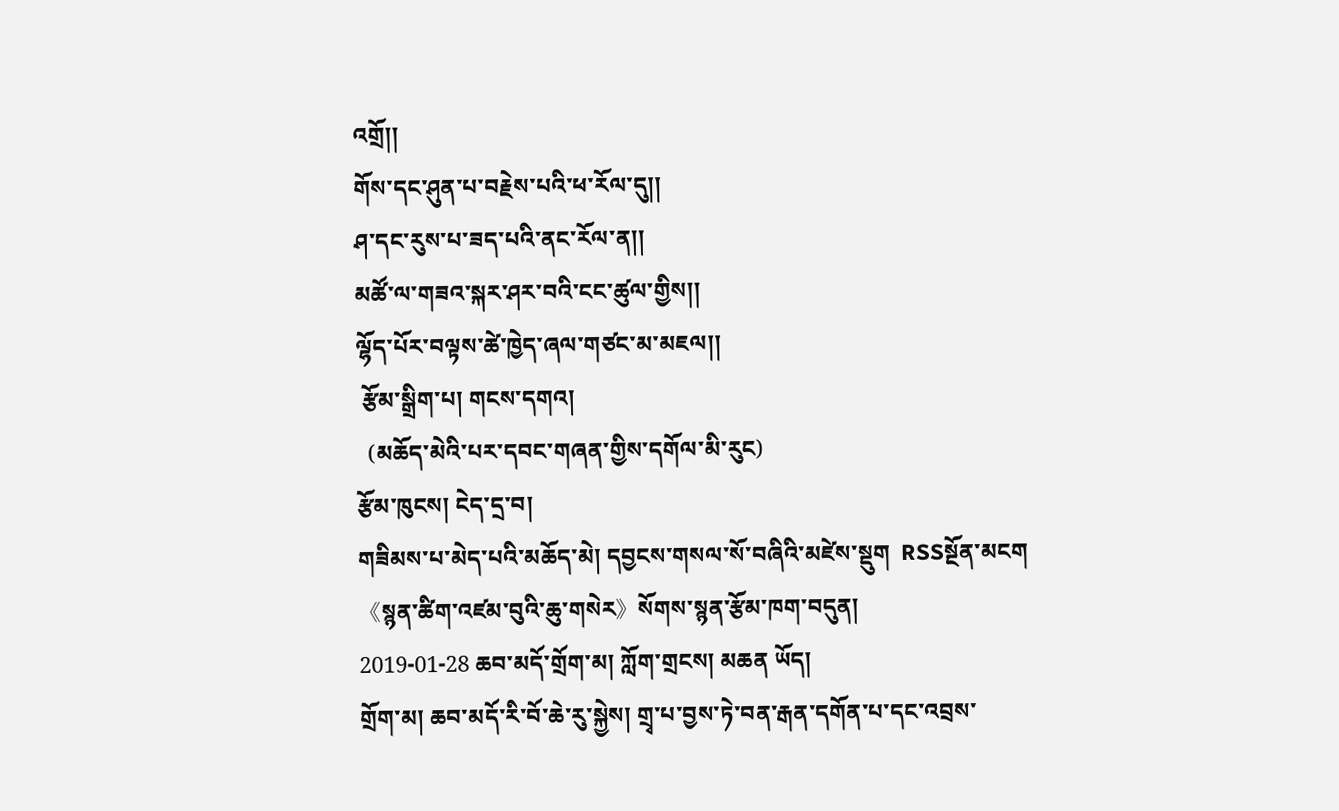འགྲོ།།
གོས་དང་ཤུན་པ་བརྗེས་པའི་ཕ་རོལ་དུ།།
ཤ་དང་རུས་པ་ཟད་པའི་ནང་རོལ་ན།།
མཚོ་ལ་གཟའ་སྐར་ཤར་བའི་ངང་ཚུལ་གྱིས།།
ལྷོད་པོར་བལྟས་ཚེ་ཁྱེད་ཞལ་གཙང་མ་མཇལ།།
 རྩོམ་སྒྲིག་པ། གངས་དགའ།
  (མཆོད་མེའི་པར་དབང་གཞན་གྱིས་དགོལ་མི་རུང)
རྩོམ་ཁུངས། ངེད་དྲ་བ།
གཟིམས་པ་མེད་པའི་མཆོད་མེ། དབྱངས་གསལ་སོ་བཞིའི་མཛེས་སྡུག  RSSསྔོན་མངག
《སྙན་ཚིག་འཛམ་བུའི་ཆུ་གསེར》སོགས་སྙན་རྩོམ་ཁག་བདུན།
2019-01-28 ཆབ་མདོ་གྲོག་མ། ཀློག་གྲངས། མཆན ཡོད།
གྲོག་མ། ཆབ་མདོ་རི་བོ་ཆེ་རུ་སྐྱེས། གྲྭ་པ་བྱས་ཏེ་བན་རྒན་དགོན་པ་དང་འབྲས་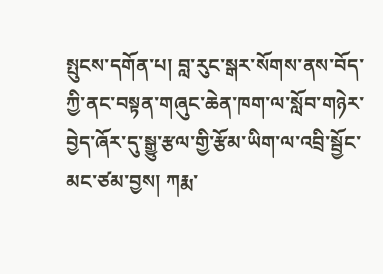སྤུངས་དགོན་པ། བླ་རུང་སྒར་སོགས་ནས་བོད་ཀྱི་ནང་བསྟན་གཞུང་ཆེན་ཁག་ལ་སློབ་གཉེར་བྱེད་ཞོར་དུ་སྒྱུ་རྩལ་གྱི་རྩོམ་ཡིག་ལ་འབྲི་སྦྱོང་མང་ཙམ་བྱས། ཀརྨ་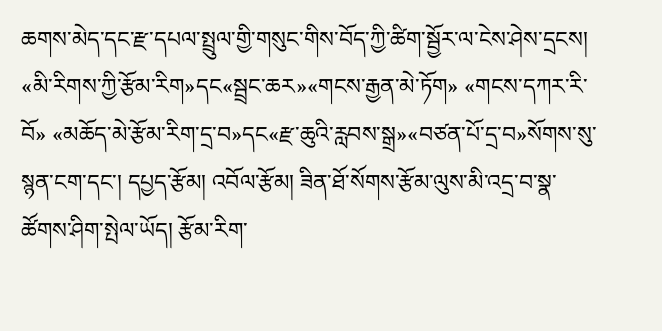ཆགས་མེད་དང་རྫ་དཔལ་སྤྲུལ་གྱི་གསུང་གིས་བོད་ཀྱི་ཚིག་སྦྱོར་ལ་ངེས་ཤེས་དྲངས། «མི་རིགས་ཀྱི་རྩོམ་རིག»དང«སྦྲང་ཆར»«གངས་རྒྱན་མེ་ཏོག» «གངས་དཀར་རི་བོ» «མཆོད་མེ་རྩོམ་རིག་དྲ་བ»དང«རྫ་ཆུའི་རླབས་སྒྲ»«བཙན་པོ་དྲ་བ»སོགས་སུ་སྙན་ངག་དང་། དཔྱད་རྩོམ། འབོལ་རྩོམ། ཟིན་ཐོ་སོགས་རྩོམ་ལུས་མི་འདྲ་བ་སྣ་ཚོགས་ཤིག་སྤེལ་ཡོད། རྩོམ་རིག་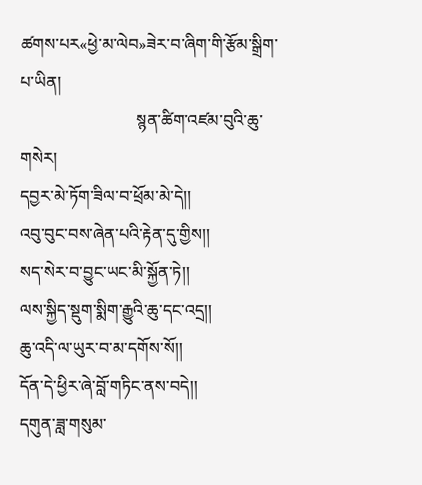ཚགས་པར«ཕྱེ་མ་ལེབ»ཟེར་བ་ཞིག་གི་རྩོམ་སྒྲིག་པ་ཡིན།
                            སྙན་ཚིག་འཛམ་བུའི་ཆུ་གསེར།
དབྱར་མེ་ཏོག་ཟིལ་བ་ཕྲོམ་མེ་དེ།།
འབུ་བུང་བས་ཞེན་པའི་རྟེན་དུ་གྱིས།།
སད་སེར་བ་བྱུང་ཡང་མི་སྐྱོན་ཏེ།།
ལས་སྐྱིད་སྡུག་སྨིག་རྒྱུའི་ཆུ་དང་འདྲ།།
ཆུ་འདི་ལ་ཡུར་བ་མ་དགོས་སོ།།
དོན་དེ་ཕྱིར་ཞེ་བློ་གཏིང་ནས་བདེ།།
དགུན་ཟླ་གསུམ་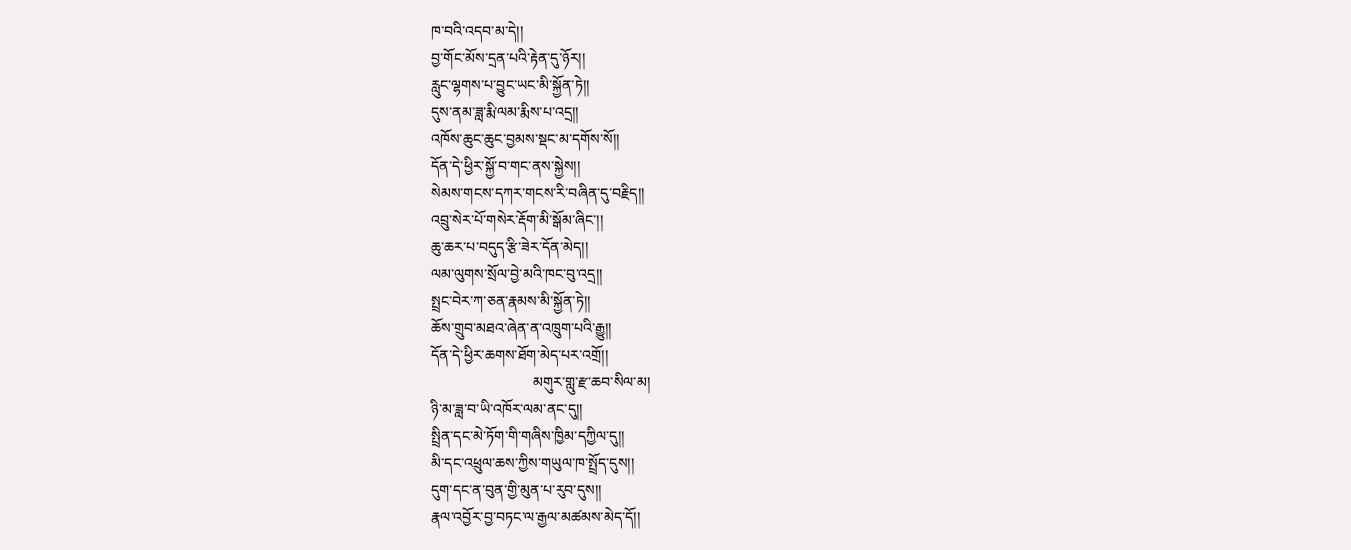ཁ་བའི་འདབ་མ་དེ།།
བྱ་གོང་མོས་དྲན་པའི་རྟེན་དུ་ཉོར།།
རླུང་ལྷགས་པ་བྱུང་ཡང་མི་སྐྱོན་ཏེ།།
དུས་ནམ་ཟླ་རྨི་ལམ་རྨིས་པ་འདྲ།།
འཁོས་ཆུང་ཆུང་བྱམས་སྡང་མ་དགོས་སོ།།
དོན་དེ་ཕྱིར་སྐྱོ་བ་གང་ནས་སྐྱེས།།
སེམས་གངས་དཀར་གངས་རི་བཞིན་དུ་བརྗིད།།
འབྲུ་སེར་པོ་གསེར་རྡོག་མི་སྒོམ་ཞིང་།།
ཆུ་ཆར་པ་བདུད་རྩི་ཟེར་དོན་མེད།།
ལམ་ལུགས་སྲོལ་བྱེ་མའི་ཁང་བུ་འདྲ།།
སྤྲང་བེར་ཀ་ཅན་རྣམས་མི་སྐྱོན་ཏེ།།
ཆོས་གྲུབ་མཐའ་ཞེན་ན་འཁྲུག་པའི་རྒྱུ།།
དོན་དེ་ཕྱིར་ཆགས་ཐོག་མེད་པར་འགྲོ།།
                            མགུར་གླུ་རྫ་ཆབ་སིལ་མ།
ཉི་མ་ཟླ་བ་ཡི་འཁོར་ལམ་ནང་དུ།།
སྤྲིན་དང་མེ་ཏོག་གི་གཞིས་ཁྱིམ་དཀྱིལ་དུ།།
མི་དང་འཕྲུལ་ཆས་ཀྱིས་གཡུལ་ཁ་སྤྲོད་དུས།།
དུག་དང་ན་བུན་གྱི་མུན་པ་རུབ་དུས།།
རྣལ་འབྱོར་བྱ་བཏང་ལ་རྒྱལ་མཚམས་མེད་དོ།།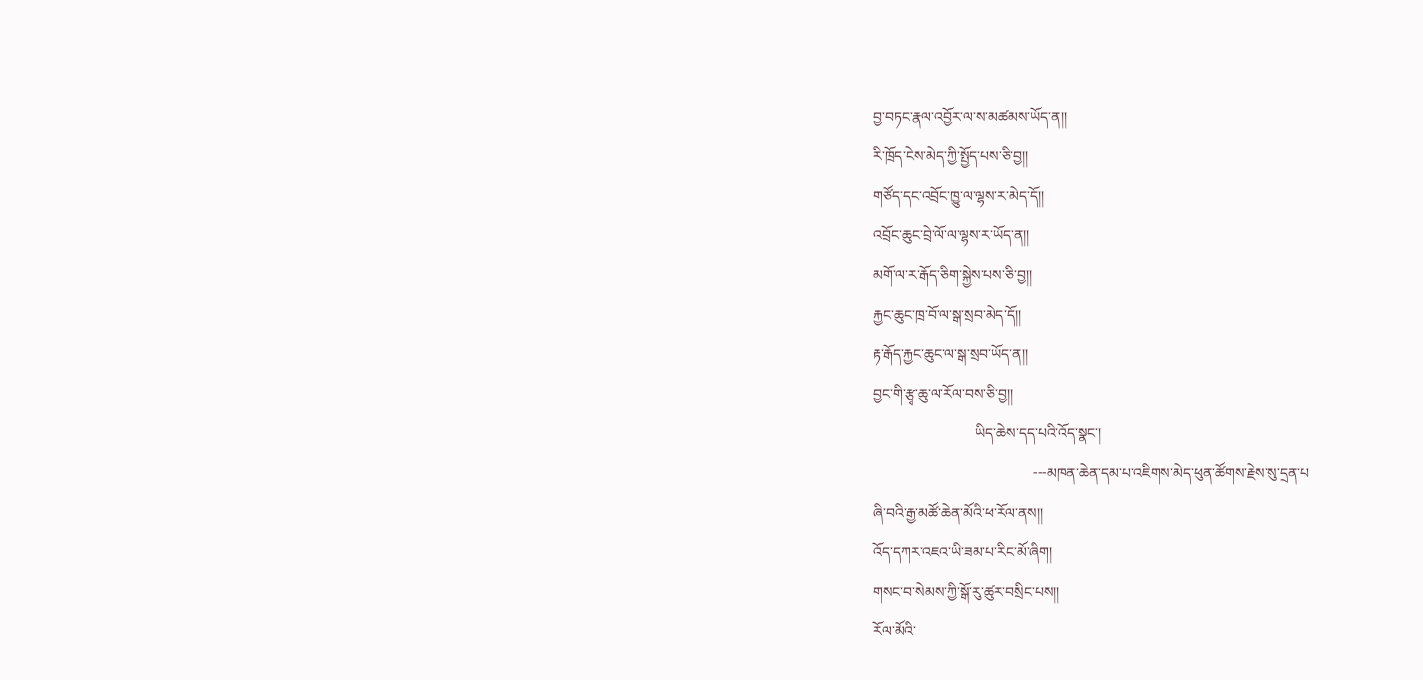བྱ་བཏང་རྣལ་འབྱོར་ལ་ས་མཚམས་ཡོད་ན།།
རི་ཁྲོད་ངེས་མེད་ཀྱི་སྤྱོད་པས་ཅི་བྱ།།
གཙོད་དང་འབྲོང་ཁྱུ་ལ་ལྷས་ར་མེད་དོ།།
འབྲོང་ཆུང་བྲེ་ལོ་ལ་ལྷས་ར་ཡོད་ན།།
མགོ་ལ་ར་རྒོད་ཅིག་སྐྱེས་པས་ཅི་བྱ།།
རྐྱང་ཆུང་ཁྲ་བོ་ལ་སྒ་སྲབ་མེད་དོ།།
རྟ་རྒོད་རྐྱང་ཆུང་ལ་སྒ་སྲབ་ཡོད་ན།།
བྱང་གི་རྩྭ་ཆུ་ལ་རོལ་བས་ཅི་བྱ།།
                            ཡིད་ཆེས་དད་པའི་འོད་སྣང་།
                                            ---མཁན་ཆེན་དམ་པ་འཇིགས་མེད་ཕུན་ཚོགས་རྗེས་སུ་དྲན་པ
ཞི་བའི་རྒྱ་མཚོ་ཆེན་མོའི་ཕ་རོལ་ནས།།
འོད་དཀར་འཇའ་ཡི་ཟམ་པ་རིང་མོ་ཞིག།
གསང་བ་སེམས་ཀྱི་སྒོ་རུ་ཚུར་བསྲིང་པས།།
རོལ་མོའི་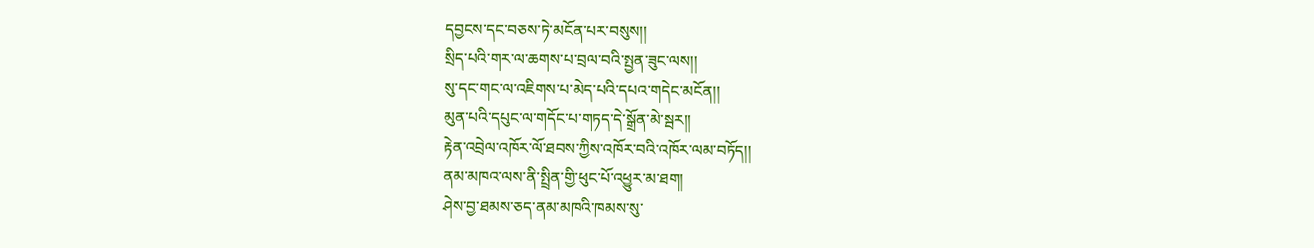དབྱངས་དང་བཅས་ཏེ་མངོན་པར་བསུས།།
སྲིད་པའི་གར་ལ་ཆགས་པ་བྲལ་བའི་སྤྱན་ཟུང་ལས།།
སུ་དང་གང་ལ་འཇིགས་པ་མེད་པའི་དཔའ་གདེང་མངོན།།
མུན་པའི་དཔུང་ལ་གདོང་པ་གཏད་དེ་སྒྲོན་མེ་སྦར།།
རྟེན་འབྲེལ་འཁོར་ལོ་ཐབས་ཀྱིས་འཁོར་བའི་འཁོར་ལམ་བཏོད།།
ནམ་མཁའ་ལས་ནི་སྤྲིན་གྱི་ཕུང་པོ་འཕྱུར་མ་ཐག།
ཤེས་བྱ་ཐམས་ཅད་ནམ་མཁའི་ཁམས་སུ་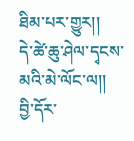ཐིམ་པར་གྱུར།།
དེ་ཚེ་ཆུ་ཤེལ་དྭངས་མའི་མེ་ལོང་ལ།།
བྱི་དོར་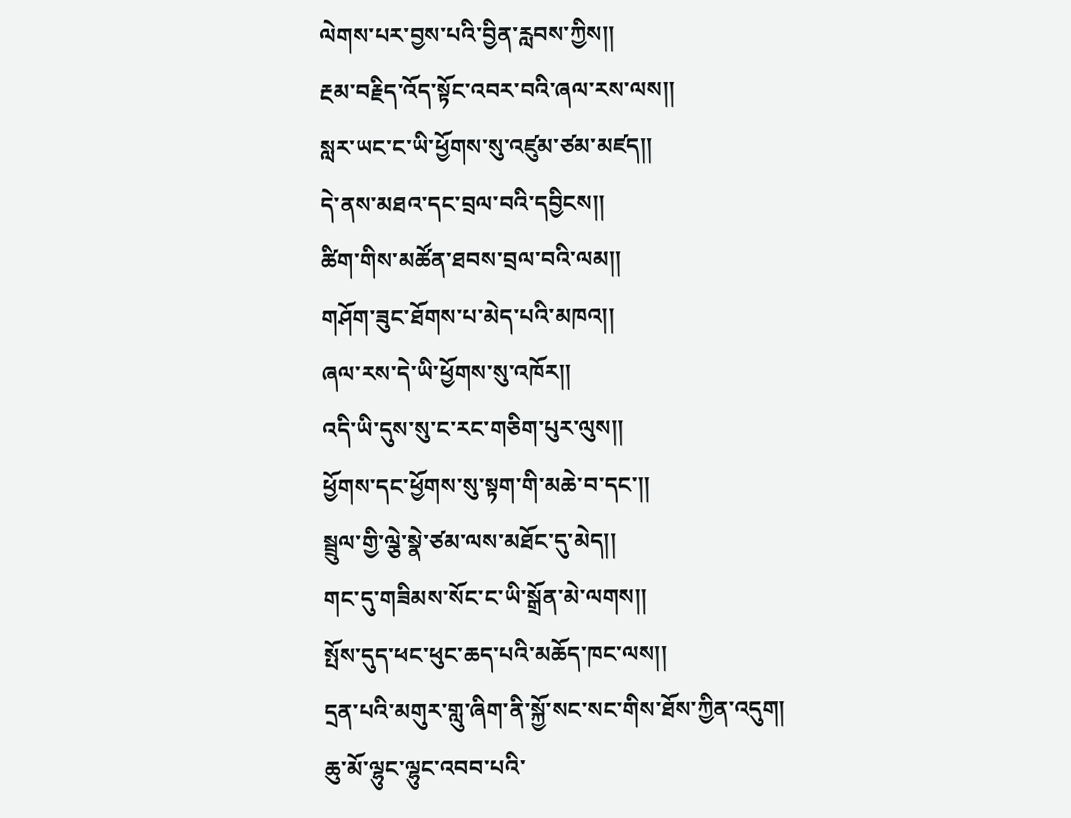ལེགས་པར་བྱས་པའི་བྱིན་རླབས་ཀྱིས།།
རྔམ་བརྗིད་འོད་སྟོང་འབར་བའི་ཞལ་རས་ལས།།
སླར་ཡང་ང་ཡི་ཕྱོགས་སུ་འཛུམ་ཙམ་མཛད།།
དེ་ནས་མཐའ་དང་བྲལ་བའི་དབྱིངས།།
ཚིག་གིས་མཚོན་ཐབས་བྲལ་བའི་ལམ།།
གཤོག་ཟུང་ཐོགས་པ་མེད་པའི་མཁའ།།
ཞལ་རས་དེ་ཡི་ཕྱོགས་སུ་འཁོར།།
འདི་ཡི་དུས་སུ་ང་རང་གཅིག་པུར་ལུས།།
ཕྱོགས་དང་ཕྱོགས་སུ་སྟག་གི་མཆེ་བ་དང་།།
སྦྲུལ་གྱི་ལྕེ་སྣེ་ཙམ་ལས་མཐོང་དུ་མེད།།
གང་དུ་གཟིམས་སོང་ང་ཡི་སྒྲོན་མེ་ལགས།།
སྤོས་དུད་ཕང་ཕུང་ཆད་པའི་མཆོད་ཁང་ལས།།
དྲན་པའི་མགུར་གླུ་ཞིག་ནི་སྐྱོ་སང་སང་གིས་ཐོས་ཀྱིན་འདུག།
ཆུ་མོ་ལྷུང་ལྷུང་འབབ་པའི་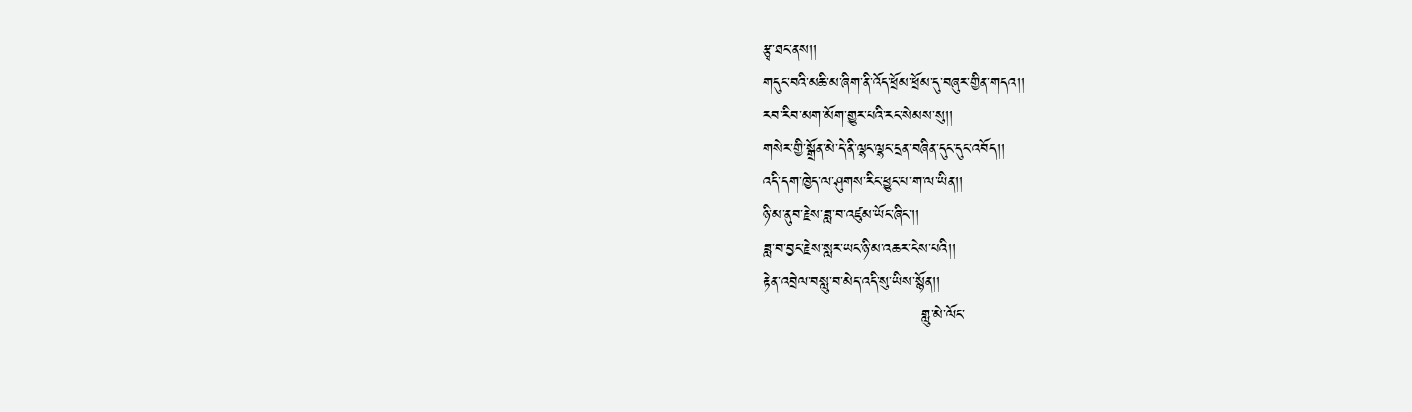རྩྭ་ཐང་ནས།།
གདུང་བའི་མཆི་མ་ཞིག་ནི་འོད་ཕྲོམ་ཕྲོམ་དུ་བཞུར་གྱིན་གདའ།།
རབ་རིབ་མག་མོག་གྱུར་པའི་རང་སེམས་སུ།།
གསེར་གྱི་སྒྲོན་མེ་དེ་ནི་ལྷང་ལྷང་དྲན་བཞིན་དུང་དུང་འབོད།།
འདི་དག་ཁྱེད་ལ་ཤུགས་རིང་ཕྱུང་པ་ག་ལ་ཡིན།།
ཉི་མ་ནུབ་རྗེས་ཟླ་བ་འཛུམ་ཡོང་ཞིང་།།
ཟླ་བ་བྱང་རྗེས་སླར་ཡང་ཉི་མ་འཆར་ངེས་པའི།།
རྟེན་འབྲེལ་བསླུ་བ་མེད་འདི་སུ་ཡིས་སྙོན།།
                              གླུ་མེ་ལོང་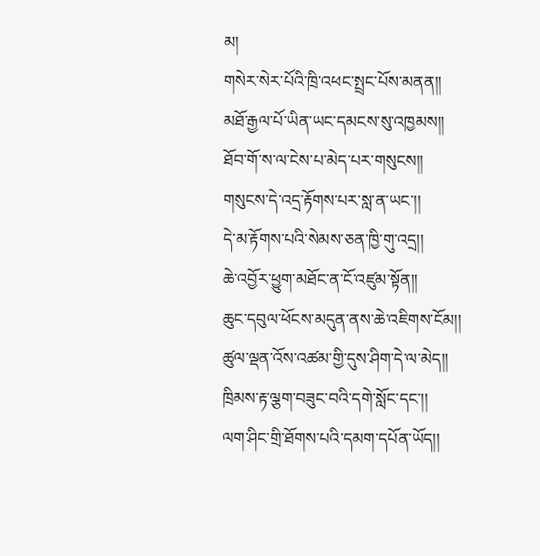མ།
གསེར་སེར་པོའི་ཁྲི་འཕང་སྤྲང་པོས་མནན།།
མཐོ་རྒྱལ་པོ་ཡིན་ཡང་དམངས་སུ་འཁྱམས།།
ཐོབ་གོ་ས་ལ་ངེས་པ་མེད་པར་གསུངས།།
གསུངས་དེ་འདྲ་རྟོགས་པར་སླ་ན་ཡང་།།
དེ་མ་རྟོགས་པའི་སེམས་ཅན་ཁྱི་གུ་འདྲ།།
ཆེ་འབྱོར་ཕྱུག་མཐོང་ན་ངོ་འཛུམ་སྟོན།།
ཆུང་དབུལ་ཕོངས་མདུན་ནས་ཆེ་འཇིགས་ངོམ།།
ཚུལ་ལྡན་འོས་འཚམ་གྱི་དུས་ཤིག་དེ་ལ་མེད།།
ཁྲིམས་རྟ་ལྕག་བཟུང་བའི་དགེ་སློང་དང་།།
ལག་ཤིང་གྲི་ཐོགས་པའི་དམག་དཔོན་ཡོད།།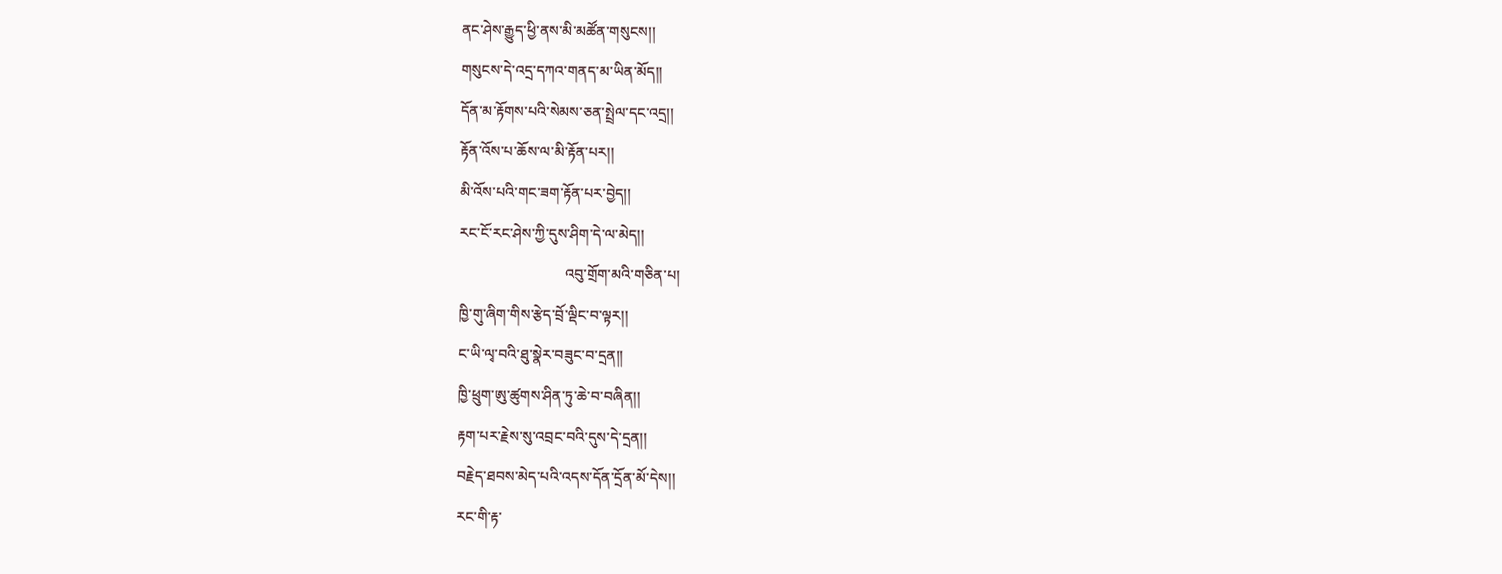ནང་ཤེས་རྒྱུད་ཕྱི་ནས་མི་མཚོན་གསུངས།།
གསུངས་དེ་འདྲ་དཀའ་གནད་མ་ཡིན་མོད།།
དོན་མ་རྟོགས་པའི་སེམས་ཅན་སྤྲེལ་དང་འདྲ།།
རྟོན་འོས་པ་ཆོས་ལ་མི་རྟོན་པར།།
མི་འོས་པའི་གང་ཟག་རྟོན་པར་བྱེད།།
རང་ངོ་རང་ཤེས་ཀྱི་དུས་ཤིག་དེ་ལ་མེད།།
                             འབུ་གྲོག་མའི་གཅིན་པ།
ཁྱི་གུ་ཞིག་གིས་རྩེད་བྲོ་ལྡིང་བ་ལྟར།།
ང་ཡི་ལྭ་བའི་ཐུ་སྣེར་བཟུང་བ་དྲན།།
ཁྱི་ཕྲུག་ཨུ་ཚུགས་ཤིན་ཏུ་ཆེ་བ་བཞིན།།
རྟག་པར་རྗེས་སུ་འབྲང་བའི་དུས་དེ་དྲན།།
བརྗེད་ཐབས་མེད་པའི་འདས་དོན་དྲོན་མོ་དེས།།
རང་གི་རྟ་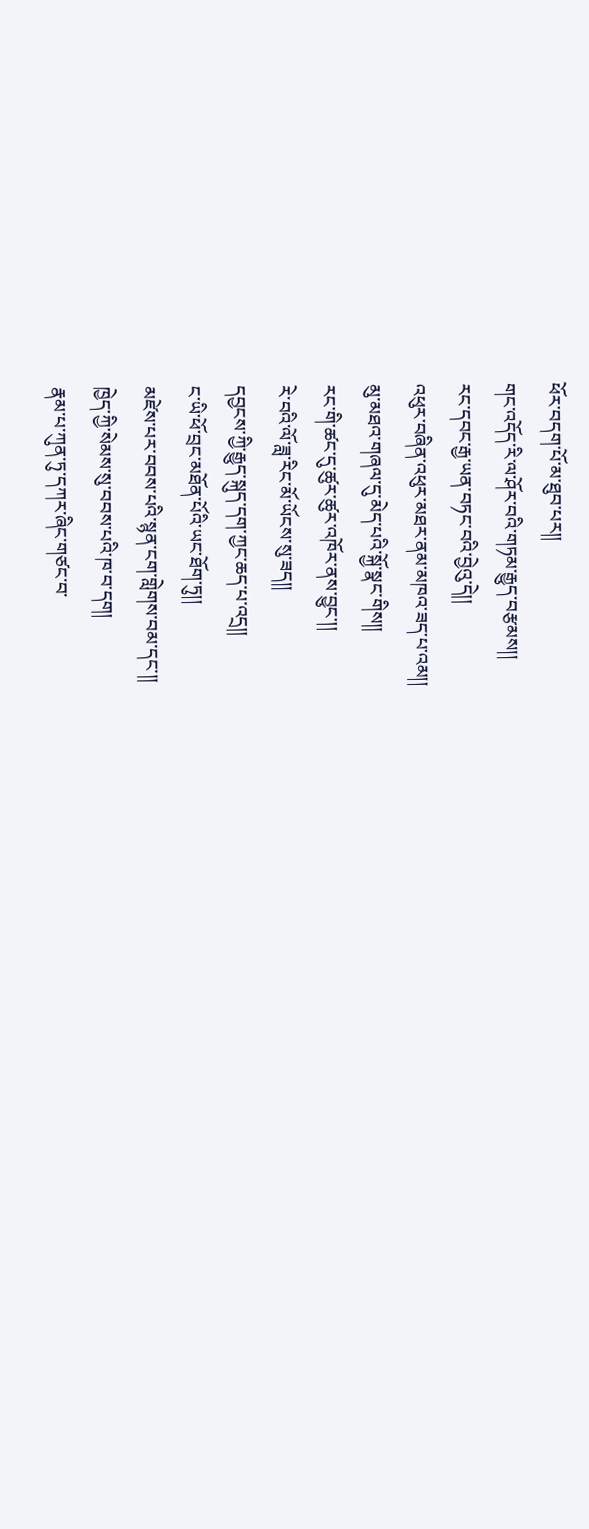ཕོར་བདག་པོ་མ་ཐུབ་པར།།
གང་འདོད་རི་ལ་ཤོར་བའི་གཏམ་རྒྱུད་བརྩམས།།
རང་དབང་རྒྱ་ཡན་བཏང་བའི་བྱེའུ་དེ།།
འཕུར་བཞིན་འཕུར་མཐར་ནམ་མཁའ་ཟད་པ་འམ།།
མུ་མཐའ་གཞལ་དུ་མེད་པའི་སྐྱོ་སྣང་གིས།།
རང་གི་ཚང་དུ་ཚུར་ཚུར་འཁོར་ནས་བྱུང་།།
རེ་བའི་ལོ་ཟླ་རིང་མོ་ཡོངས་སུ་ཟད།།
དབྱངས་ཀྱི་རྒྱུད་སྐུད་དག་ཀྱང་ཆད་པ་འདྲ།།
ང་ཡི་ཕོ་བྲང་མཐོན་པོའི་ཡང་ཐོག་ཏུ།།
མཛེས་པར་བབས་པའི་སྙན་ངག་གླེགས་བམ་དང་།།
ཁྱེད་ཀྱི་སེམས་སུ་བབས་པའི་ཁ་བ་དག།
རྣམ་པ་ཀུན་ཏུ་དཀར་ཞིང་གཙང་བ་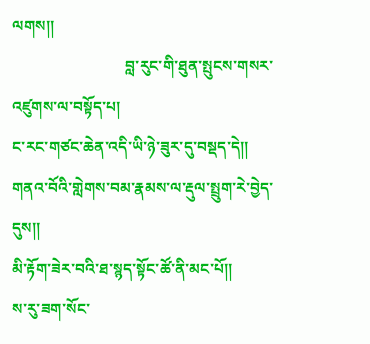ལགས།།
                             བླ་རུང་གི་ཐུན་སྤུངས་གསར་འཛུགས་ལ་བསྟོད་པ།
ང་རང་གཙང་ཆེན་འདི་ཡི་ཉེ་ཟུར་དུ་བསྡད་དེ།།
གནའ་བོའི་གླེགས་བམ་རྣམས་ལ་རྡུལ་སྤྲུག་རེ་བྱེད་དུས།།
མི་རྟོག་ཟེར་བའི་ཐ་སྙད་སྟོང་ཚོ་ནི་མང་པོ།།
ས་རུ་ཟག་སོང་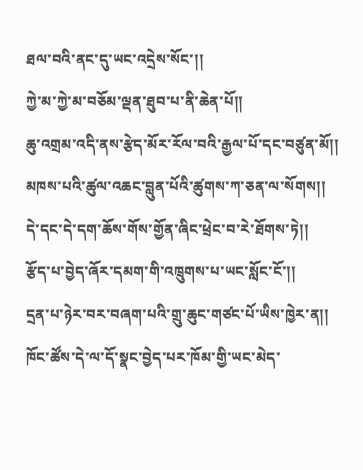ཐལ་བའི་ནང་དུ་ཡང་འདྲེས་སོང་།།
ཀྱེ་མ་ཀྱེ་མ་བཅོམ་ལྡན་ཐུབ་པ་ནི་ཆེན་པོ།།
ཆུ་འགྲམ་འདི་ནས་རྩེད་མོར་རོལ་བའི་རྒྱལ་པོ་དང་བཙུན་མོ།།
མཁས་པའི་ཚུལ་འཆང་བླུན་པོའི་ཚུགས་ཀ་ཅན་ལ་སོགས།།
དེ་དང་དེ་དག་ཆོས་གོས་གྱོན་ཞིང་ཕྲེང་བ་རེ་ཐོགས་ཏེ།།
རྩོད་པ་བྱེད་ཞོར་དམག་གི་འཁྲུགས་པ་ཡང་སློང་ངོ་།།
དྲན་པ་ཉེར་བར་བཞག་པའི་གྲུ་ཆུང་གཙང་པོ་ཡིས་ཁྱེར་ན།།
ཁོང་ཚོས་དེ་ལ་དོ་སྣང་བྱེད་པར་ཁོམ་གྱི་ཡང་མེད་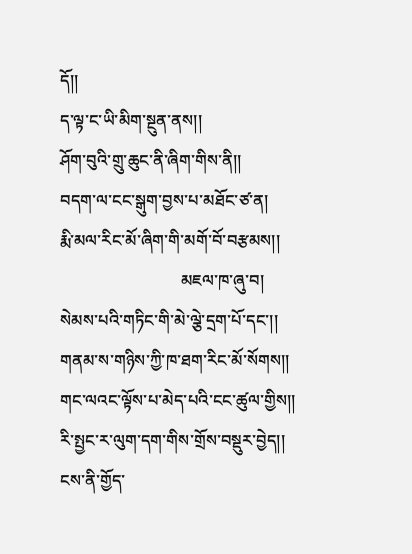དོ།།
ད་ལྟ་ང་ཡི་མིག་སྔུན་ནས།།
ཤོག་བུའི་གྲུ་ཆུང་ནི་ཞིག་གིས་ནི།།
བདག་ལ་ངང་སྒུག་བྱས་པ་མཐོང་ཙ་ན།
རྨི་མལ་རིང་མོ་ཞིག་གི་མགོ་བོ་བརྩམས།།
                             མཇལ་ཁ་ཞུ་བ།
སེམས་པའི་གཏིང་གི་མེ་ལྕེ་དྲག་པོ་དང་།།
གནམ་ས་གཉིས་ཀྱི་ཁ་ཐག་རིང་མོ་སོགས།།
གང་ལའང་ལྟོས་པ་མེད་པའི་ངང་ཚུལ་གྱིས།།
རི་སྤྱང་ར་ལུག་དག་གིས་གྲོས་བསྡུར་བྱེད།།
ངས་ནི་གྱོད་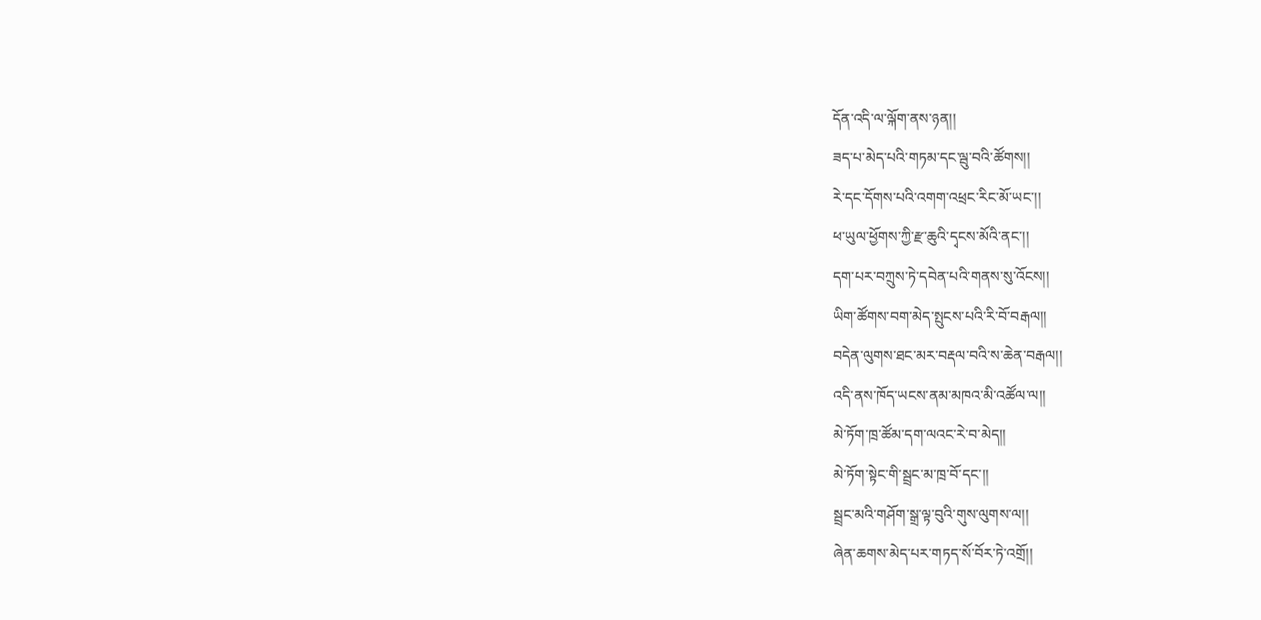དོན་འདི་ལ་ལྐོག་ནས་ཉན།།
ཟད་པ་མེད་པའི་གཏམ་དང་ལྦུ་བའི་ཚོགས།།
རེ་དང་དོགས་པའི་འགག་འཕྲང་རིང་མོ་ཡང་།།
ཕ་ཡུལ་ཕྱོགས་ཀྱི་རྫ་ཆུའི་དྭངས་མོའི་ནང་།།
དག་པར་བཀྲུས་ཏེ་དབེན་པའི་གནས་སུ་འོངས།།
ཡིག་ཚོགས་བག་མེད་སྤུངས་པའི་རི་བོ་བརྒལ།།
བདེན་ལུགས་ཐང་མར་བརྡལ་བའི་ས་ཆེན་བརྒལ།།
འདི་ནས་ཁོད་ཡངས་ནམ་མཁའ་མི་འཚོལ་ལ།།
མེ་ཏོག་ཁྲ་ཚོམ་དག་ལའང་རེ་བ་མེད།།
མེ་ཏོག་སྟེང་གི་སྦྲང་མ་ཁྲ་བོ་དང་།།
སྦྲང་མའི་གཤོག་སྒྲ་ལྟ་བུའི་གུས་ལུགས་ལ།།
ཞེན་ཆགས་མེད་པར་གཏད་སོ་བོར་ཏེ་འགྲོ།།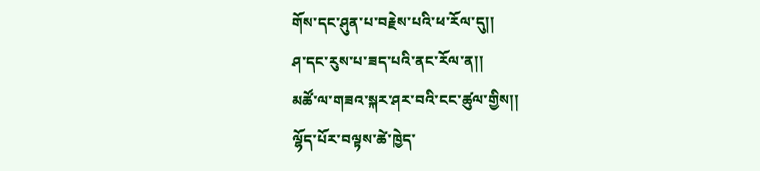གོས་དང་ཤུན་པ་བརྗེས་པའི་ཕ་རོལ་དུ།།
ཤ་དང་རུས་པ་ཟད་པའི་ནང་རོལ་ན།།
མཚོ་ལ་གཟའ་སྐར་ཤར་བའི་ངང་ཚུལ་གྱིས།།
ལྷོད་པོར་བལྟས་ཚེ་ཁྱེད་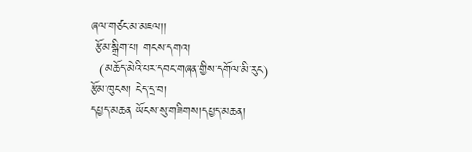ཞལ་གཙང་མ་མཇལ།།
 རྩོམ་སྒྲིག་པ། གངས་དགའ།
  (མཆོད་མེའི་པར་དབང་གཞན་གྱིས་དགོལ་མི་རུང)
རྩོམ་ཁུངས། ངེད་དྲ་བ།
དཔྱད་མཆན ཡོངས་སུ་གཟིགས།དཔྱད་མཆན།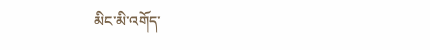མིང་མི་འགོད་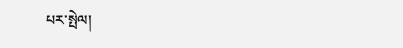པར་སྤེལ།